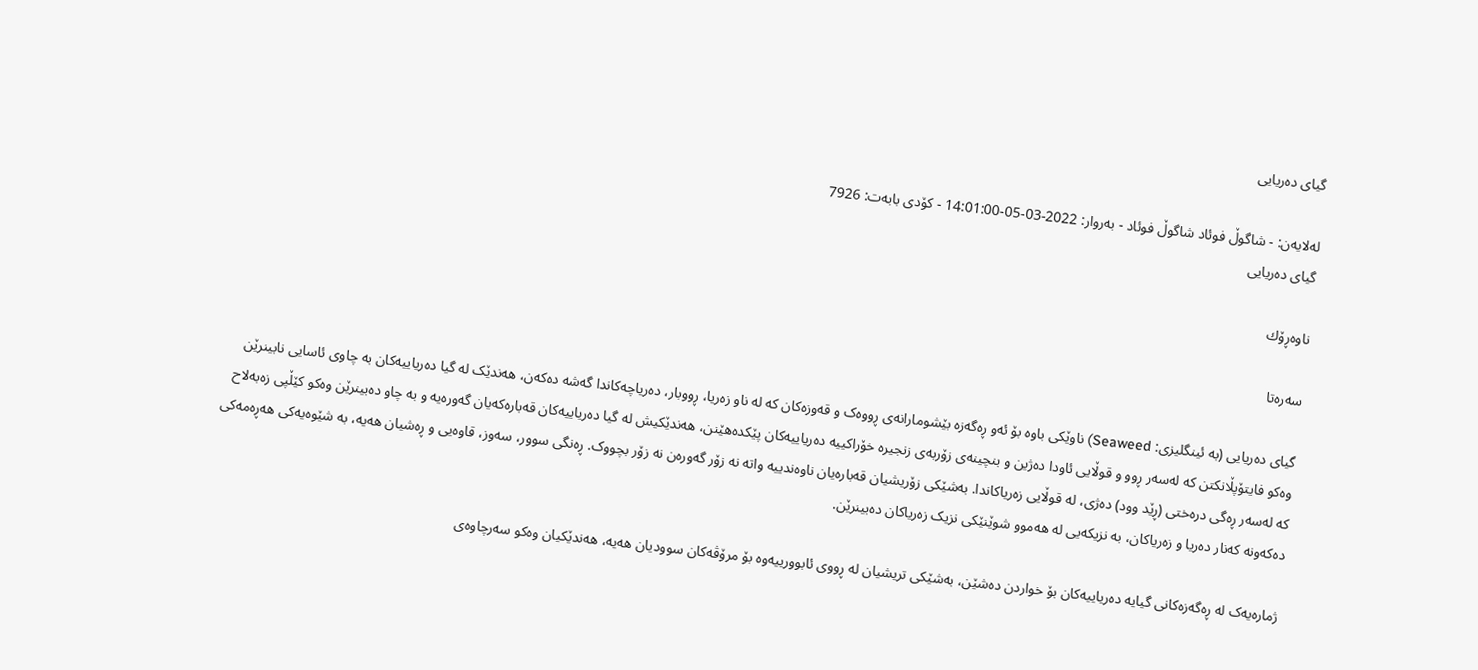گیای دەریایی

له‌لایه‌ن: - شاگوڵ فوئاد شاگوڵ فوئاد - به‌روار: 2022-03-05-14:01:00 - کۆدی بابەت: 7926
گیای دەریایی

ناوه‌ڕۆك

سەرەتا

گیای دەریایی (بە ئینگلیزی: Seaweed) ناوێکی باوە بۆ ئەو ڕەگەزە بێشومارانەی ڕووەک و قەوزەکان کە لە ناو زەریا، ڕووبار، دەریاچەکاندا گەشە دەکەن، هەندێک لە گیا دەریاییەکان بە چاوی ئاسایی نابینرێن وەکو فایتۆپڵانکتن کە لەسەر ڕوو و قوڵایی ئاودا دەژین و بنچینەی زۆربەی زنجیرە خۆراکییە دەریاییەکان پێکدەهێنن، هەندێکیش لە گیا دەریاییەکان قەبارەکەیان گەورەیە و بە چاو دەبینرێن وەکو کێڵپی زەبەلاح کە لەسەر ڕەگی درەختی (ڕێد وود) دەژی، لە قوڵایی زەریاکاندا. بەشێکی زۆریشیان قەبارەیان ناوەندییە واتە نە زۆر گەورەن نە زۆر بچووک. ڕەنگی سوور، سەوز، قاوەیی و ڕەشیان هەیە، بە شێوەیەکی هەڕەمەکی دەکەونە کەنار دەریا و زەریاکان، بە نزیکەیی لە هەموو شوێنێکی نزیک زەریاکان دەبینرێن.

ژمارەیەک لە ڕەگەزەکانی گیایە دەریاییەکان بۆ خواردن دەشێن، بەشێکی تریشیان لە ڕووی ئابوورییەوە بۆ مرۆڤەکان سوودیان هەیە، هەندێکیان وەکو سەرچاوەی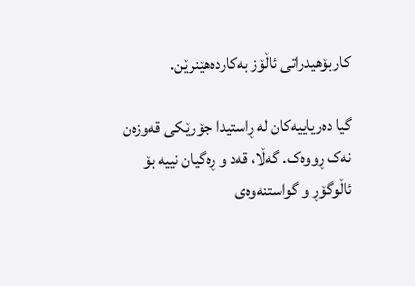کاربۆهیدراتی ئاڵۆز بەکاردەهێنرێن.

گیا دەریاییەکان لە ڕاستیدا جۆرێکی قەوزەن نەک ڕووەک. گەڵا، قەد و ڕەگیان نییە بۆ ئاڵوگۆڕ و گواستنەوەی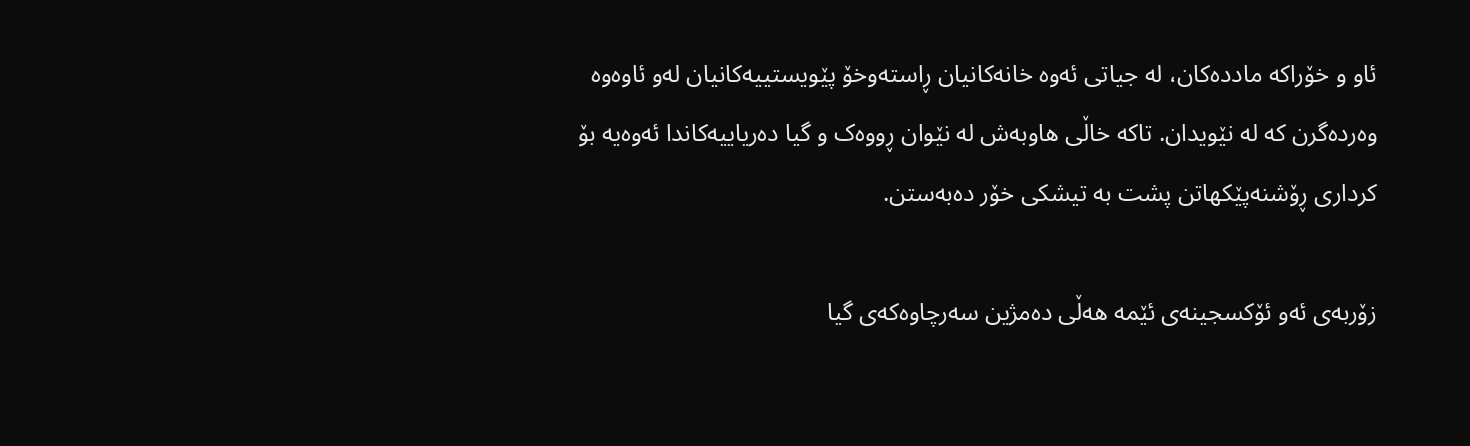ئاو و خۆراکە ماددەکان، لە جیاتی ئەوە خانەکانیان ڕاستەوخۆ پێویستییەکانیان لەو ئاوەوە وەردەگرن کە لە نێویدان. تاکە خاڵی هاوبەش لە نێوان ڕووەک و گیا دەریاییەکاندا ئەوەیە بۆ کرداری ڕۆشنەپێکهاتن پشت بە تیشکی خۆر دەبەستن.

زۆربەی ئەو ئۆکسجینەی ئێمە هەڵی دەمژین سەرچاوەکەی گیا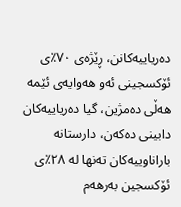دەریاییەکانن، ڕێژەی ٧٠٪ی ئۆکسجینی ئەو هەوایەی ئێمە هەڵی دەمژین، گیا دەریاییەکان دابینی دەکەن، دارستانە باراناوییەکان تەنها لە ٢٨٪ی ئۆکسجین بەرهەم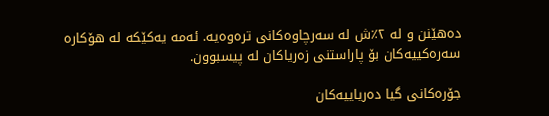دەهێنن و لە ٢٪ش لە سەرچاوەکانی ترەوەیە. ئەمە یەکێکە لە هۆکارە سەرەکییەکان بۆ پاراستنی زەریاکان لە پیسبوون.

جۆرەکانی گیا دەریاییەکان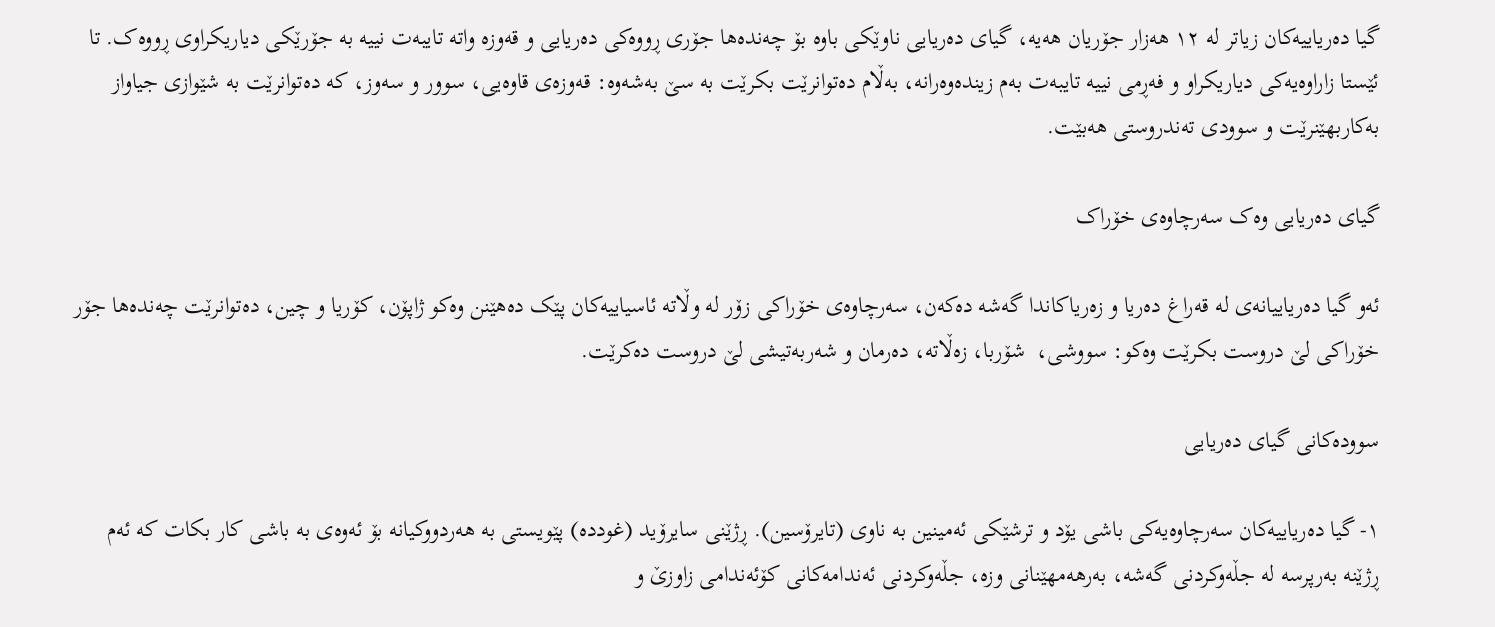گیا دەریاییەکان زیاتر لە ١٢ هەزار جۆریان هەیە، گیای دەریایی ناوێکی باوە بۆ چەندەها جۆری ڕووەکی دەریایی و قەوزە واتە تایبەت نییە بە جۆرێکی دیاریکراوی ڕووەک. تا ئێستا زاراوەیەکی دیاریکراو و فەڕمی نییە تایبەت بەم زیندەوەرانە، بەڵام دەتوانرێت بکرێت بە سێ بەشەوە: قەوزەی قاوەیی، سوور و سەوز، کە دەتوانرێت بە شێوازی جیاواز بەکاربهێنرێت و سوودی تەندروستی هەبێت.

گیای دەریایی وەک سەرچاوەی خۆراک

ئەو گیا دەریاییانەی لە قەراغ دەریا و زەریاکاندا گەشە دەکەن، سەرچاوەی خۆراکی زۆر لە وڵاتە ئاسیاییەکان پێک دەهێنن وەکو ژاپۆن، کۆریا و چین، دەتوانرێت چەندەها جۆر خۆراکی لێ دروست بکرێت وەکو: سووشی،  شۆربا، زەڵاتە، دەرمان و شەربەتیشی لێ دروست دەکرێت.

سوودەکانی گیای دەریایی

١- گیا دەریاییەکان سەرچاوەیەکی باشی یۆد و ترشێکی ئەمینین بە ناوی (تایرۆسین). ڕژێنی سایرۆید (غوددە) پێویستی بە هەردووکیانە بۆ ئەوەی بە باشی کار بکات کە ئەم ڕژێنە بەرپرسە لە جڵەوکردنی گەشە، بەرهەمهێنانی وزە، جڵەوکردنی ئەندامەکانی کۆئەندامی زاوزێ و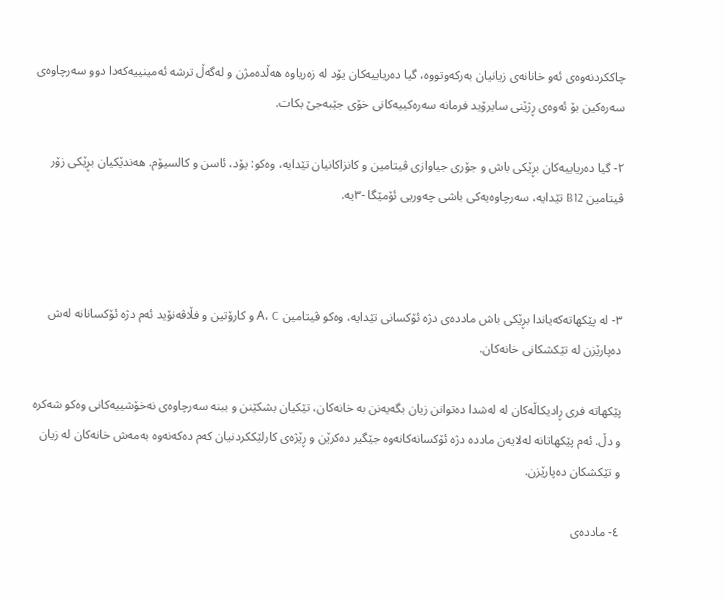چاککردنەوەی ئەو خانانەی زیانیان بەرکەوتووە، گیا دەریاییەکان یۆد لە زەریاوە هەڵدەمژن و لەگەڵ ترشە ئەمینییەکەدا دوو سەرچاوەی سەرەکین بۆ ئەوەی ڕژێنی سایرۆید فرمانە سەرەکییەکانی خۆی جێبەجێ بکات.

٢- گیا دەریاییەکان بڕێکی باش و جۆری جیاوازی ڤیتامین و کانزاکانیان تێدایە، وەکو: یۆد، ئاسن و کالسیۆم. هەندێکیان بڕێکی زۆر ڤیتامین B12 تێدایە، سەرچاوەیەکی باشی چەوریی ئۆمێگا -٣یە.



٣- لە پێکهاتەکەیاندا بڕێکی باش ماددەی دژە ئۆکسانی تێدایە، وەکو ڤیتامین A، C و کارۆتین و فڵاڤەنۆید ئەم دژە ئۆکسانانە لەش دەپارێزن لە تێکشکانی خانەکان.

پێکهاتە فری ڕادیکاڵەکان لە لەشدا دەتوانن زیان بگەیەنن بە خانەکان، تێکیان بشکێنن و ببنە سەرچاوەی نەخۆشییەکانی وەکو شەکرە و دڵ. ئەم پێکهاتانە لەلایەن ماددە دژە ئۆکسانەکانەوە جێگیر دەکرێن و ڕێژەی کارلێککردنیان کەم دەکەنەوە بەمەش خانەکان لە زیان و تێکشکان دەپارێزن.

٤- ماددەی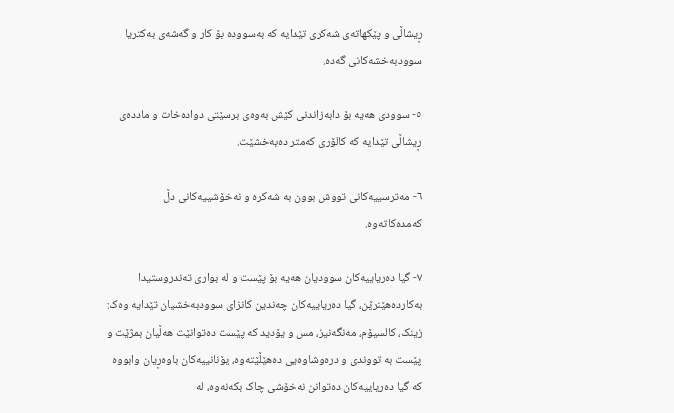ڕیشاڵی و پێکهاتەی شەکری تێدایە کە بەسوودە بۆ کار و گەشەی بەکتریا سوودبەخشەکانی گەدە.

٥- سوودی هەیە بۆ دابەزاندنی کێش بەوەی برسێتی دوادەخات و ماددەی ڕیشاڵی تێدایە کە کالۆری کەمتر دەبەخشێت.

٦- مەترسییەکانی تووش بوون بە شەکرە و نەخۆشییەکانی دڵ کەمدەکاتەوە.

٧- گیا دەریاییەکان سوودیان هەیە بۆ پێست و لە بواری تەندروستیدا بەکاردەهێنرێن، گیا دەریاییەکان چەندین کانزای سوودبەخشیان تێدایە وەک: زینک، کالسیۆم، مەنگەنیز، مس و یۆدید کە پێست دەتوانێت هەڵیان بمژێت و پێست بە تووندی و درەوشاوەیی دەهێڵێتەوە، یۆنانییەکان باوەڕیان وابووە کە گیا دەریاییەکان دەتوانن نەخۆشی چاک بکەنەوە، لە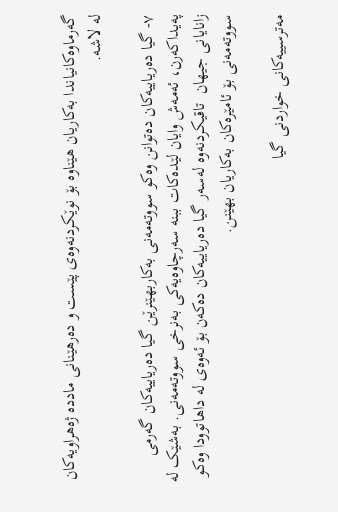گەرماوەکانیاندا بەکاریان هێناوە بۆ نوێکردنەوەی پێست و دەرهێنانی ماددە ژەهراویەکان لە لاشە.

٧- گیا دەریاییەکان دەتوانن وەکو سووتەمەنی بەکاربهێنرێن گیا دەریاییەکان گەرمی پەیداکەرن، ئەمەش وایان لێدەکات ببنە سەرچاوەیەکی بەنرخی سووتەمەنی. بەشێک لە زانایانی جیهان  تاقیکردنەوە لەسەر گیا دەریاییەکان دەکەن بۆ ئەوەی لە داهاتوودا وەکو سووتەمەنی بۆ ئامێرەکان بەکاریان بهێنن.

مەترسییەکانی خواردنی گیا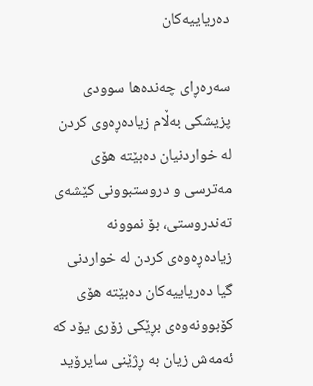دەریاییەکان

سەرەڕای چەندەها سوودی پزیشکی بەڵام زیادەڕەوی کردن لە خواردنیان دەبێتە هۆی مەترسی و دروستبوونی کێشەی تەندروستی، بۆ نموونە زیادەڕەوەی کردن لە خواردنی گیا دەریاییەکان دەبێتە هۆی کۆبوونەوەی بڕێکی زۆری یۆد کە ئەمەش زیان بە ڕژێنی سایرۆید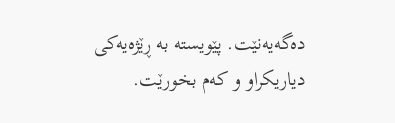دەگەیەنێت. پێویستە بە ڕێژەیەکی دیاریکراو و کەم بخورێت.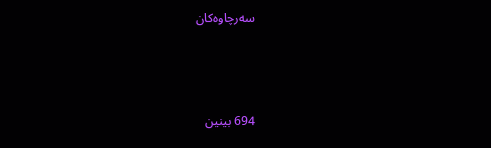سەرچاوەکان



694 بینین